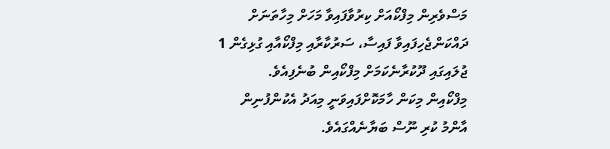މަސްވެރިން މިފްކޯއަށް ކިރުވާފައިވާ މަހަށް މިހާތަނަށް ދައްކަންޖެހިފައިވާ ފައިސާ، ސަރުކާރާއި މިފްކޯއާއި ގުޅިގެން 1 ޖުލައިގައި ދޫކުރާނެކަމަށް މިފްކޯއިން ބުނެފިއެވެ.
މިފްކޯއިން މިކަން ހާމަކޮށްފައިވަނީ މިއަދު އެކުންފުނިން އާންމު ކުރި ނޫސް ބަޔާނެއްގައެވެ.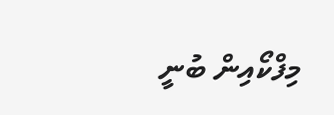މިފްކޯއިން ބުނީ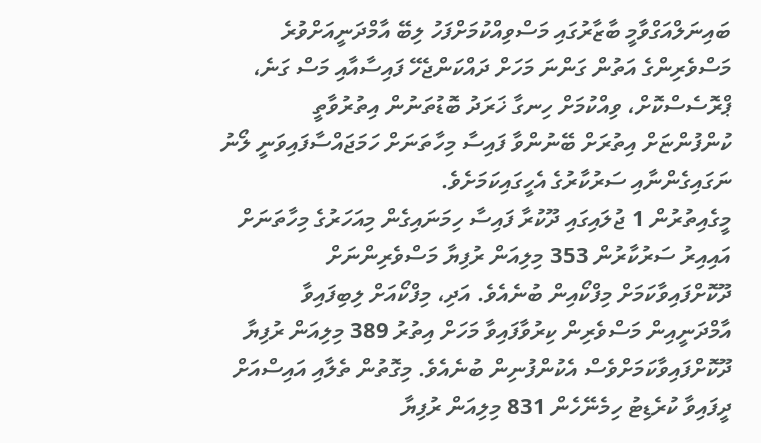ބައިނަލްއަގްވާމީ ބާޒާރުގައި މަސްވިއްކުމަށްފަހު ލިބޭ އާމްދަނީއަށްވުރެ މަސްވެރިންގެ އަތުން ގަންނަ މަހަށް ދައްކަންޖެހޭ ފައިސާއާއި މަސް ގަނެ، ޕްރޮސެސްކޮށް، ވިއްކުމަށް ހިނގާ ޚަރަދު ބޮޑުތަނުން އިތުރުވާތީ ކުންފުންޏަށް އިތުރަށް ބޭނުންވާ ފައިސާ މިހާތަނަށް ހަމަޖައްސާފައިވަނީ ލޯނު ނަގައިގެންނާއި ސަރުކާރުގެ އެހީގައިކަމަށެވެ.
މީގެއިތުރުން 1 ޖުލައިގައި ދޫކުރާ ފައިސާ ހިމަނައިގެން މިއަހަރުގެ މިހާތަނަށް އައިއިރު ސަރުކާރުން 353 މިލިއަން ރުފިޔާ މަސްވެރިންނަށް ދޫކޮށްފައިވާކަމަށް މިފްކޯއިން ބުނެއެވެ. އަދި، މިފްކޯއަށް ލިބިފައިވާ އާމްދަނީއިން މަސްވެރިން ކިރުވާފައިވާ މަހަށް އިތުރު 389 މިލިއަން ރުފިޔާ ދޫކޮށްފައިވާކަމަށްވެސް އެކުންފުނިން ބުނެއެވެ. މިގޮތުން ތެލާއި އައިސްއަށް ދީފައިވާ ކުރެޑިޓު ހިމެނޭހެން 831 މިލިއަން ރުފިޔާ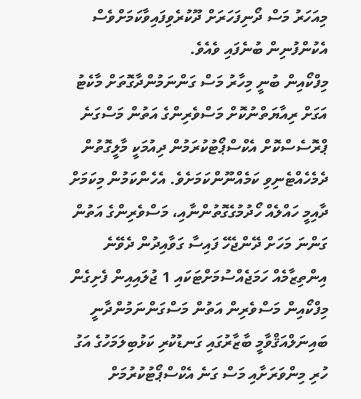މިއަހަރު މަސް ދޯނިފަހަރަށް ދޫކުރެވިފައިވާކަމަށްވެސް އެކުންފުނިން ބުނެފައި ވެއެވެ.
މިފްކޯއިން ބުނީ މިހާރު މަސް ގަންނަމުންދާގޮތަށް މާކެޓު އަގަށް ރިއާޔަތްނުކޮށް މަސްވެރިންގެ އަތުން މަސްގަނެ ޕްރޮސެސްކޮށް އެކްސްޕޯޓުކުރަމުން ދިއުމަކީ މާލީގޮތުން ދެމެހެއްޓެނިވި ކަމެއްނޫންކަމަށެވެ. އެހެންކަމުން މިކަމަށް ދާއިމީ ހައްލެއް ހޯދުމުގެގޮތުންނާއި، މަސްވެރިންގެ އަތުން ގަންނަ މަހަށް ދޭންޖެހޭ ފައިސާ ގަވާއިދުން ދެވޭނެ އިންތިޒާމެއް ހަމަޖެއްސުމަށްޓަކައި 1 ޖުލައިއިން ފެށިގެން މިފްކޯއިން މަސްވެރިން އަތުން މަސްގަންނަމުންދާނީ ބައިނަލްއަޤްވާމީ ބާޒާރުގައި ގަނޑުކުރި ކަޅުބިލަމަހުގެ އަގު ހުރި މިންވަރަށާއި މަސް ގަނެ އެކްސްޕޯޓުކުރުމަށް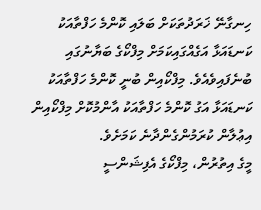ހިނގާނޭ ޚަރަދުތަކަށް ބަލައި ކޮންމެ ހަފްތާއަކު ކަނޑައަޅާ އަގެއްގައިކަމަށް މިފްކޯގެ ބަޔާނުގައި ބުނެފައިވެއެވެ. މިފްކޯއިން ބުނީ ކޮންމެ ހަފްތާއަކު ކަނޑައަޅާ އަގު ކޮންމެ ހަފްތާއަކު އާންމުކޮށް މިފްކޯއިން އިޢުލާން ކުރަމުންގެންދާނެ ކަމަށެވެ.
މީގެ އިތުރުން، މިފްކޯގެ އެފިޝަންސީ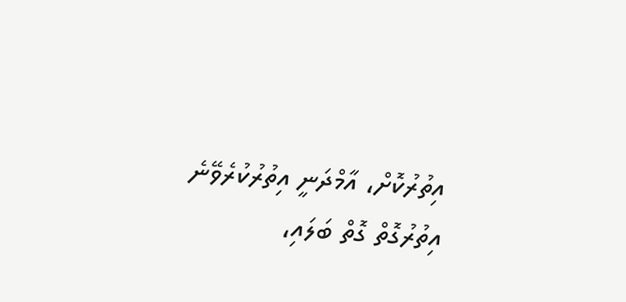އިތުރުކޮށް، އާމްދަނީ އިތުރުކުރެވޭނެ އިތުރުގޮތް ގޮތް ބަލައި،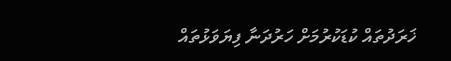ޚަރަދުތައް ކުޑަކުރުމަށް ހަރުދަނާ ފިޔަވަޅުތައް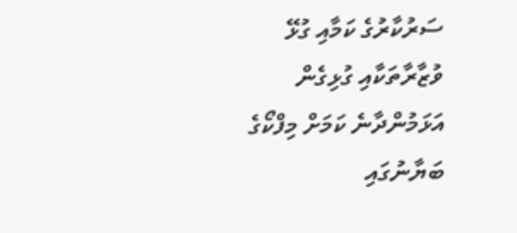ސަރުކާރުގެ ކަމާއި ގުޅޭ ވުޒާރާތަކާއި ގުޅިގެން އަޅަމުންދާނެ ކަމަށް މިފްކޯގެ ބަޔާނުގައި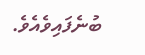ބުނެފައިވެއެވެ.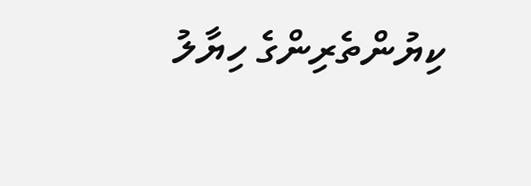ކިޔުންތެރިންގެ ހިޔާލު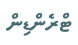ޓްރެންޑިން